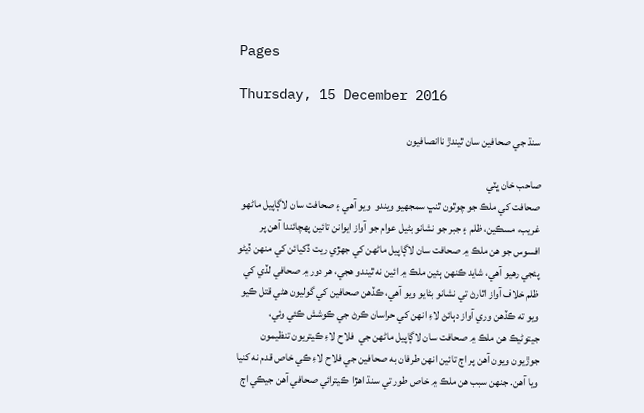Pages

Thursday, 15 December 2016

سنڌ جي صحافين سان ٿيندڙ ناانصافيون

صاحب خان ڀٽي
صحافت کي ملڪ جو چوٿون ٿنڀ سمجهيو ويندو  ويو آهي ۽ صحافت سان لاڳاپيل ماڻهو غريب، مسڪين، ظلم ۽ جبر جو نشانو بڻيل عوام جو آواز ايوانن تائين پهچائندا آهن پر افسوس جو هن ملڪ ۾ صحافت سان لاڳاپيل ماڻهن کي جهڙي ريت ڏکيائن کي منهن ڏيڻو پئجي رهيو آهي، شايد ڪنهن ٻئين ملڪ ۾ ائين نه ٿيندو هجي، هر دور ۾ صحافي لڏي کي ظلم خلاف آواز اٿارڻ تي نشانو بڻايو ويو آهي، ڪڏهن صحافين کي گوليون هڻي قتل ڪيو ويو ته ڪڏهن وري آواز دٻائڻ لاءِ انهن کي حراسان ڪرڻ جي ڪوشش ڪئي وئي، جيتوڻيڪ هن ملڪ ۾ صحافت سان لاڳاپيل ماڻهن جي  فلاح لاءِ ڪيتريون تنظيمون جوڙيون ويون آهن پر اڄ تائين انهن طرفان به صحافين جي فلاح لاءِ ڪي خاص قدم نه کنيا ويا آهن. جنهن سبب هن ملڪ ۾ خاص طور تي سنڌ اهڙا  ڪيترائي صحافي آهن جيڪي اڄ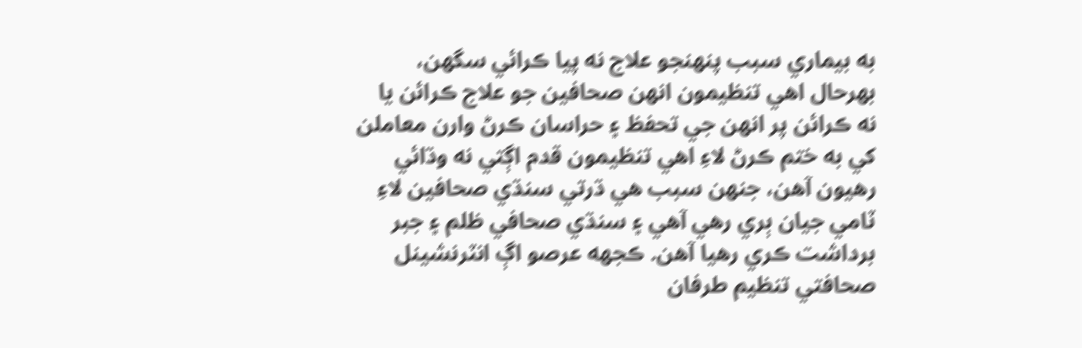به بيماري سبب پنهنجو علاج نه پيا ڪرائي سگهن، بهرحال اهي تنظيمون انهن صحافين جو علاج ڪرائن يا نه ڪرائن پر انهن جي تحفظ ۽ حراسان ڪرڻ وارن معاملن کي به ختم ڪرڻ لاءِ اهي تنظيمون قدم اڳتي نه وڌائي رهيون آهن، جنهن سبب هي ڌرتي سنڌي صحافين لاءِ ٽامي جيان ٻري رهي آهي ۽ سنڌي صحافي ظلم ۽ جبر  برداشت ڪري رهيا آهن. ڪجهه عرصو اڳ انٽرنشينل صحافتي تنظيم طرفان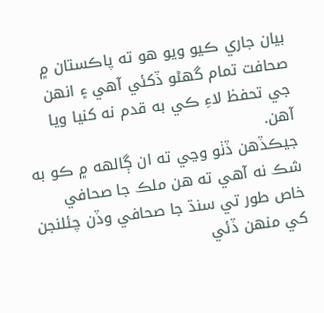بيان جاري ڪيو ويو هو ته پاڪستان ۾ صحافت تمام گهڻو ڏکئي آهي ۽ انهن جي تحفظ لاءِ ڪي به قدم نه کنيا ويا آهن.
جيڪڏهن ڏٺو وڃي ته ان ڳالهه ۾ ڪو به شڪ نه آهي ته هن ملڪ جا صحافي خاص طور تي سنڌ جا صحافي وڏن چئلنجن کي منهن ڏئي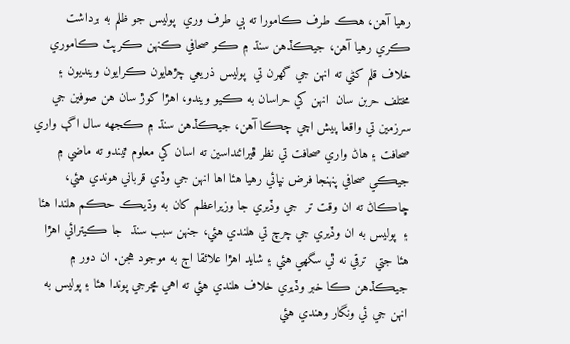رهيا آهن، هڪ طرف ڪامورا ته ٻي طرف وري  پوليس جو ظلم به برداشت ڪري رهيا آهن، جيڪڏهن سنڌ ۾ ڪو صحافي ڪنهن ڪرپٽ ڪاموري خلاف قلم کڻي ته انهن جي گهرن تي  پوليس ذريعي چڙهايون ڪرايون وينديون ۽ مختلف حربن سان  انهن کي حراسان به ڪيو ويندو، اهڙا کوڙ سان هن صوفين جي سرزمين تي واقعا پيش اچي چڪا آهن، جيڪڏهن سنڌ ۾ ڪجهه سال اڳ واري صحافت ۽ هاڻ واري صحافت تي نظر ڦيرائنداسين ته اسان کي معلوم ٿيندو ته ماضي ۾  جيڪي صحافي پنهنجا فرض نڀائي رهيا هئا اها انهن جي وڏي قرباني هوندي هئي، ڇاڪاڻ ته ان وقت تر  جي وڏيري جا وزيراعظم کان به وڌيڪ حڪم هلندا هئا ۽  پوليس به ان وڏيري جي چرچ تي هلندي هئي، جنهن سبب سنڌ  جا ڪيترائي اهڙا هئا جتي  ترقي نه ٿي سگهي هئي ۽ شايد اهڙا علائقا اڄ به موجود هجن. ان دور ۾ جيڪڏهن ڪا خبر وڏيري خلاف هلندي هئي ته اهي مڇرجي پوندا هئا ۽ پوليس به انهن جي ئي ونگار وهندي هئي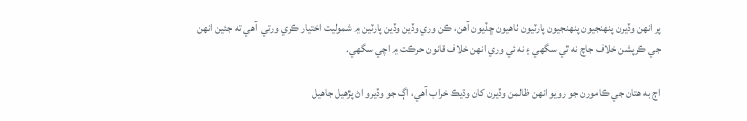پر انهن وڏيرن پنهنجيون پنهنجيون پارٽيون ٺاهيون ڇڏيون آهن، ڪن وري وڏين وڏين پارٽين ۾ شموليت اختيار ڪري ورتي  آهي ته جئين انهن جي ڪرپشن خلاف جاچ نه ٿي سگهي ۽ نه ئي وري انهن خلاف قانون حرڪت ۾ اچي سگهي.

اڄ به هتان جي ڪامورن جو رويو انهن ظالمن وڏيرن کان وڌيڪ خراب آهي، اڳ جو وڏيرو اڻ پڙهيل جاهيل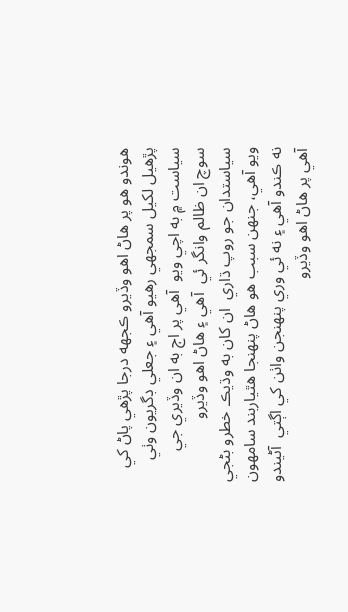هوندو هو پر هاڻ اهو وڏيرو ڪجهه درجا پڙهي پاڻ کي پڙهيل لکيل سمجهي رهيو آهي ۽ جعلي ڊگريون وٺي سياست ۾ به اچي ويو  آهي پر اڄ به ان وڏيري جي سوچ ان ظالم وانگر ئي  آهي ۽ هاڻ اهو وڏيرو سياستدان جو روپ ڌاري  ان کان به وڌيڪ خطرو بڻجي ويو آهي، جنهن سبب هو هاڻ پنهنجا هٿياربند سامهون نه ڪندو آهي ۽ نه ئي وري پنهنجن واٺن کي اڳتي  آڻيندو آهي پر هاڻ اهو وڏيرو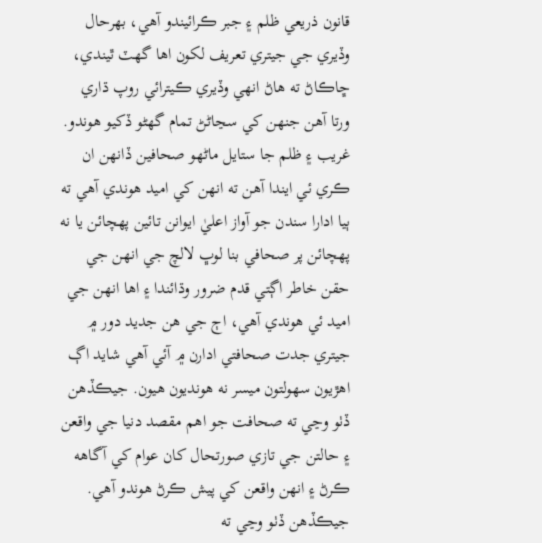قانون ذريعي ظلم ۽ جبر ڪرائيندو آهي، بهرحال وڏيري جي جيتري تعريف لکون اها گهٽ ٿيندي، ڇاڪاڻ ته هاڻ انهي وڏيري ڪيترائي روپ ڌاري ورتا آهن جنهن کي سڃاڻڻ تمام گهڻو ڏکيو هوندو. غريب ۽ ظلم جا ستايل ماڻهو صحافين ڏانهن ان ڪري ئي ايندا آهن ته انهن کي اميد هوندي آهي ته ٻيا ادارا سندن جو آواز اعليٰ ايوانن تائين پهچائن يا نه پهچائن پر صحافي بنا لوڀ لالچ جي انهن جي حقن خاطر اڳتي قدم ضرور وڌائندا ۽ اها انهن جي اميد ئي هوندي آهي، اڄ جي هن جديد دور ۾ جيتري جدت صحافتي ادارن ۾ آئي آهي شايد اڳ اهڙيون سهولتون ميسر نه هونديون هيون. جيڪڏهن ڏٺو وڃي ته صحافت جو اهم مقصد دنيا جي واقعن ۽ حالتن جي تازي صورتحال کان عوام کي آگاهه ڪرڻ ۽ انهن واقعن کي پيش ڪرڻ هوندو آهي. جيڪڏهن ڏٺو وڃي ته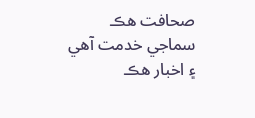صحافت هڪ سماجي خدمت آهي ۽ اخبار هڪ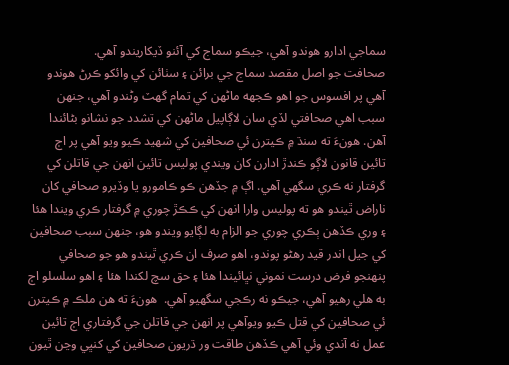سماجي ادارو هوندو آهي، جيڪو سماج کي آئنو ڏيکاريندو آهي.
صحافت جو اصل مقصد سماج جي برائن ۽ سٺائن کي وائکو ڪرڻ هوندو آهي پر افسوس جو اهو ڪجهه ماڻهن کي تمام گهٽ وڻندو آهي، جنهن سبب اهي صحافتي لڏي سان لاڳاپيل ماڻهن کي تشدد جو نشانو بڻائندا آهن. هونءَ ته سنڌ ۾ ڪيترن ئي صحافين کي شهيد ڪيو ويو آهي پر اڄ تائين قانون لاڳو ڪندڙ ادارن کان ويندي پوليس تائين انهن جي قاتلن کي گرفتار نه ڪري سگهي آهي. اڳ ۾ جڏهن ڪو ڪامورو يا وڏيرو صحافي کان ناراض ٿيندو هو ته پوليس وارا انهن کي ڪڪڙ چوري ۾ گرفتار ڪري ويندا هئا ۽ وري ڪڏهن ٻڪري چوري جو الزام به لڳايو ويندو هو، جنهن سبب صحافين کي جيل اندر قيد رهڻو پوندو، اهو صرف ان ڪري ٿيندو هو جو صحافي پنهنجو فرض درست نموني نڀائيندا هئا ۽ حق سچ لکندا هئا ۽ اهو سلسلو اڄ به هلي رهيو آهي، جيڪو نه رڪجي سگهيو آهي.  هونءَ ته هن ملڪ ۾ ڪيترن ئي صحافين کي قتل ڪيو ويوآهي پر انهن جي قاتلن جي گرفتاري اڄ تائين عمل نه آندي وئي آهي ڪڏهن طاقت ور ڌريون صحافين کي کنڀي وڃن ٿيون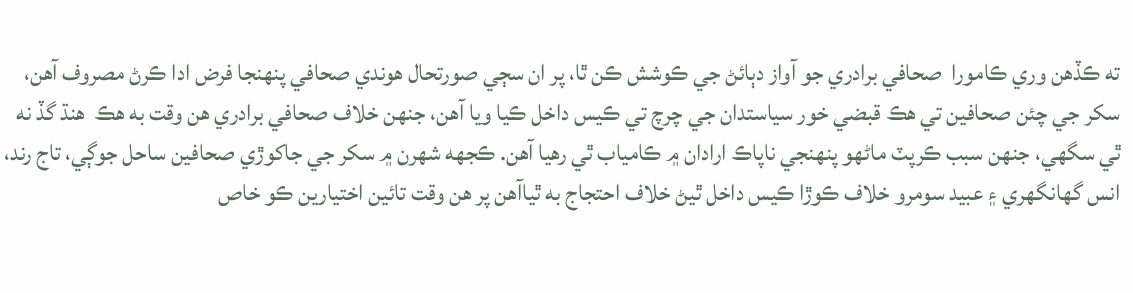ته ڪڏهن وري ڪامورا  صحافي برادري جو آواز دٻائڻ جي ڪوشش ڪن ٿا، پر ان سڄي صورتحال هوندي صحافي پنهنجا فرض ادا ڪرڻ مصروف آهن،
سکر جي چئن صحافين تي هڪ قبضي خور سياستدان جي چرچ تي ڪيس داخل ڪيا ويا آهن، جنهن خلاف صحافي برادري هن وقت به هڪ  هنڌ گڏ نه ٿي سگهي، جنهن سبب ڪرپٽ ماڻهو پنهنجي ناپاڪ ارادان ۾ ڪامياب ٿي رهيا آهن. ڪجهه شهرن ۾ سکر جي جاکوڙي صحافين ساحل جوڳي، تاج رند، انس گهانگهري ۽ عبيد سومرو خلاف ڪوڙا ڪيس داخل ٿيڻ خلاف احتجاج به ٿياآهن پر هن وقت تائين اختيارين ڪو خاص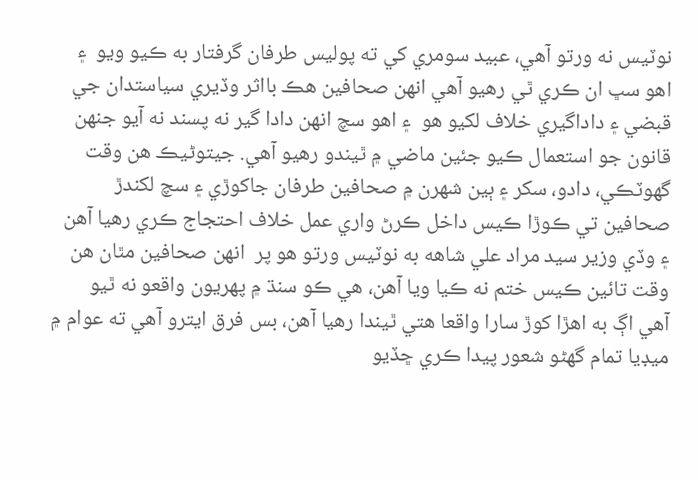نوٽيس نه ورتو آهي، عبيد سومري کي ته پوليس طرفان گرفتار به ڪيو ويو  ۽  اهو سڀ ان ڪري ٿي رهيو آهي انهن صحافين هڪ بااثر وڏيري سياستدان جي قبضي ۽ داداگيري خلاف لکيو هو  ۽ اهو سچ انهن دادا گير نه پسند نه آيو جنهن قانون جو استعمال ڪيو جئين ماضي ۾ ٿيندو رهيو آهي. جيتوڻيڪ هن وقت گهوٽڪي، دادو، سکر ۽ ٻين شهرن ۾ صحافين طرفان جاکوڙي ۽ سچ لکندڙ صحافين تي ڪوڙا ڪيس داخل ڪرڻ واري عمل خلاف احتجاج ڪري رهيا آهن ۽ وڏي وزير سيد مراد علي شاهه به نوٽيس ورتو هو پر  انهن صحافين مٿان هن وقت تائين ڪيس ختم نه ڪيا ويا آهن، هي ڪو سنڌ ۾ پهريون واقعو نه ٿيو  آهي اڳ به اهڙا کوڙ سارا واقعا هتي ٿيندا رهيا آهن، بس فرق ايترو آهي ته عوام ۾ ميڊيا تمام گهڻو شعور پيدا ڪري ڇڏيو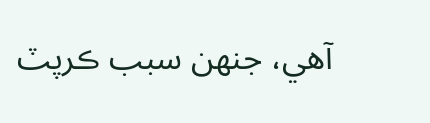آهي، جنهن سبب ڪرپٽ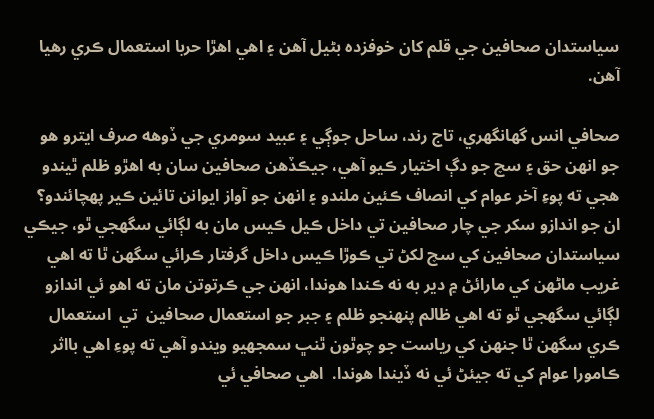سياستدان صحافين جي قلم کان خوفزده بڻيل آهن ۽ اهي اهڙا حربا استعمال ڪري رهيا آهن.

صحافي انس گهانگهري، تاج رند، ساحل جوڳي ۽ عبيد سومري جي ڏوهه صرف ايترو هو جو انهن حق ۽ سچ جو دڳ اختيار ڪيو آهي، جيڪڏهن صحافين سان به اهڙو ظلم ٿيندو هجي ته پوءِ آخر عوام کي انصاف ڪئين ملندو ۽ انهن جو آواز ايوانن تائين ڪير پهچائندو؟ ان جو اندازو سکر جي چار صحافين تي داخل ڪيل ڪيس مان به لڳائي سگهجي ٿو، جيڪي سياستدان صحافين کي سچ لکڻ تي ڪوڙا ڪيس داخل گرفتار ڪرائي سگهن ٿا ته اهي غريب ماڻهن کي مارائڻ ۾ دير به نه ڪندا هوندا، انهن جي ڪرتوتن مان ته اهو ئي اندازو لڳائي سگهجي ٿو ته اهي ظالم پنهنجو ظلم ۽ جبر جو استعمال صحافين  تي  استعمال ڪري سگهن ٿا جنهن کي رياست جو چوٿون ٿنڀ سمجهيو ويندو آهي ته پوءِ اهي بااثر ڪامورا عوام کي ته جيئڻ ئي نه ڏيندا هوندا.  اهي صحافي ئي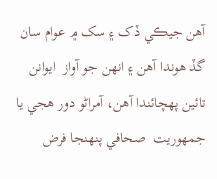آهن جيڪي ڏک ۽ سک ۾ عوام سان گڏ هوندا آهن ۽ انهن جو آواز  ايوانن تائين پهچائندا آهن، آمراڻو دور هجي يا جمهوريت  صحافي پنهنجا فرض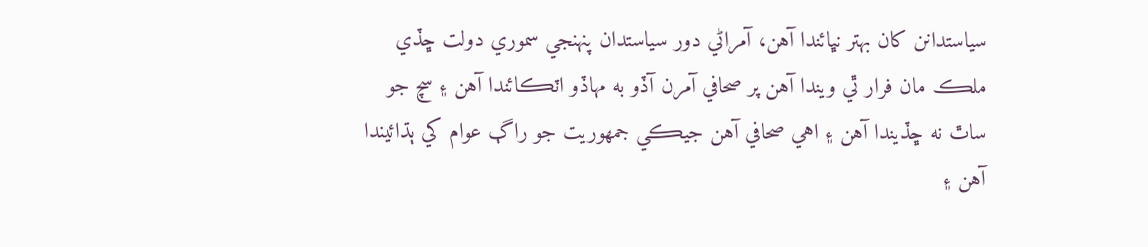سياستدانن کان بهتر نڀائندا آهن، آمراڻي دور سياستدان پنهنجي سموري دولت ڇڏي ملڪ مان فرار ٿي ويندا آهن پر صحافي آمرن آڏو به مهاڏو اٽڪائندا آهن ۽ سچ جو ساٿ نه ڇڏيندا آهن ۽ اهي صحافي آهن جيڪي جمهوريت جو راڳ عوام کي ٻڌائيندا آهن ۽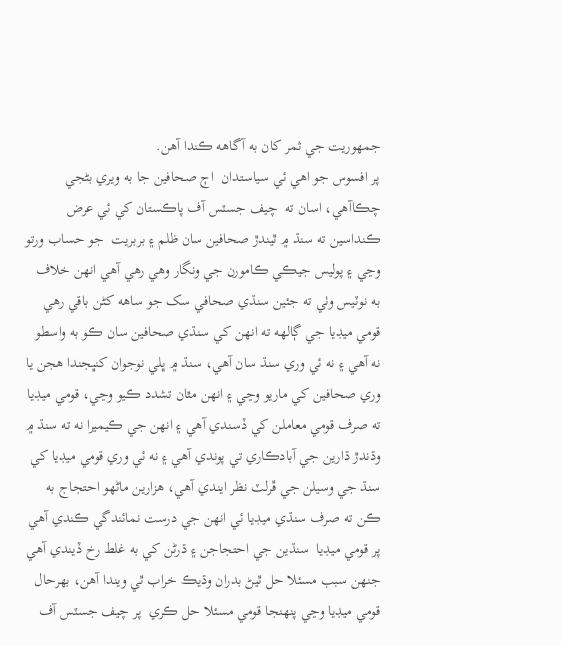جمهوريت جي ثمر کان به آگاهه ڪندا آهن.
پر افسوس جو اهي ئي سياستدان  اڄ صحافين جا به ويري بڻجي چڪاآهي، اسان ته  چيف جسٽس آف پاڪستان کي ئي عرض ڪنداسين ته سنڌ ۾ ٿيندڙ صحافين سان ظلم ۽ بربريت  جو حساب ورتو وڃي ۽ پوليس جيڪي ڪامورن جي ونگار وهي رهي آهي انهن خلاف به نوٽيس وٺي ته جئين سنڌي صحافي سک جو ساهه کڻن باقي رهي قومي ميڊيا جي ڳالهه ته انهن کي سنڌي صحافين سان ڪو به واسطو نه آهي ۽ نه ئي وري سنڌ سان آهي، سنڌ ۾ ڀلي نوجوان کنڀجندا هجن يا وري صحافين کي ماريو وڃي ۽ انهن مٿان تشدد ڪيو وڃي، قومي ميڊيا ته صرف قومي معاملن کي ڏسندي آهي ۽ انهن جي ڪيميرا نه ته سنڌ ۾ وڌندڙ ڌارين جي آبادڪاري تي پوندي آهي ۽ نه ئي وري قومي ميڊيا کي سنڌ جي وسيلن جي ڦرلٽ نظر ايندي آهي، هزارين ماڻهو احتجاج به ڪن ته صرف سنڌي ميڊيا ئي انهن جي درست نمائندگي ڪندي آهي پر قومي ميڊيا  سنڌين جي احتجاجن ۽ ڌرڻن کي به غلط رخ ڏيندي آهي جنهن سبب مسئلا حل ٿيڻ بدران وڌيڪ خراب ٿي ويندا آهن، بهرحال قومي ميڊيا وڃي پنهنجا قومي مسئلا حل ڪري  پر چيف جسٽس آف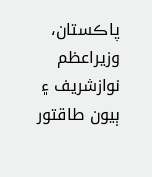پاڪستان، وزيراعظم نوازشريف ۽ ٻيون طاقتور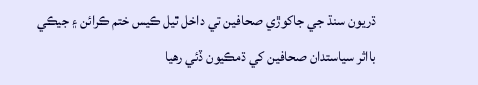ڌريون سنڌ جي جاکوڙي صحافين تي داخل ٿيل ڪيس ختم ڪرائن ۽ جيڪي بااثر سياستدان صحافين کي ڌمڪيون ڏئي رهيا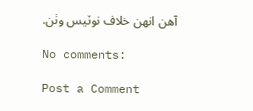آهن انهن خلاف نوٽيس وٺن.

No comments:

Post a Comment